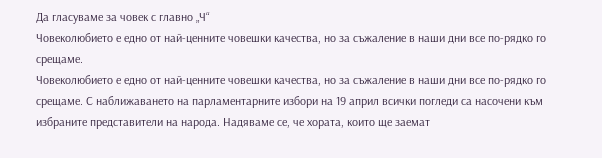Да гласуваме за човек с главно „Ч“
Човеколюбието е едно от най-ценните човешки качества, но за съжаление в наши дни все по-рядко го срещаме.
Човеколюбието е едно от най-ценните човешки качества, но за съжаление в наши дни все по-рядко го срещаме. С наближаването на парламентарните избори на 19 април всички погледи са насочени към избраните представители на народа. Надяваме се, че хората, които ще заемат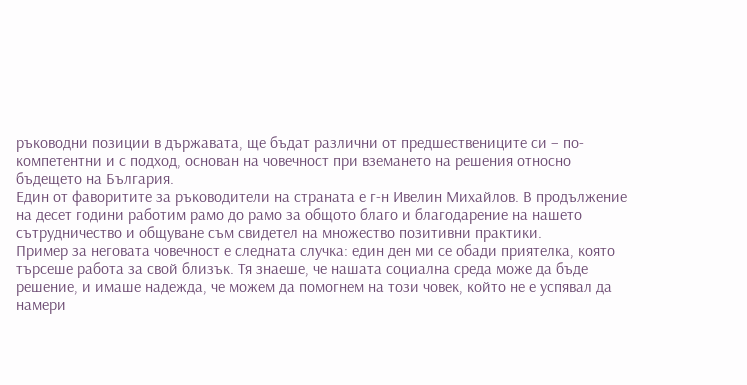ръководни позиции в държавата, ще бъдат различни от предшествениците си – по-компетентни и с подход, основан на човечност при вземането на решения относно бъдещето на България.
Един от фаворитите за ръководители на страната е г-н Ивелин Михайлов. В продължение на десет години работим рамо до рамо за общото благо и благодарение на нашето сътрудничество и общуване съм свидетел на множество позитивни практики.
Пример за неговата човечност е следната случка: един ден ми се обади приятелка, която търсеше работа за свой близък. Тя знаеше, че нашата социална среда може да бъде решение, и имаше надежда, че можем да помогнем на този човек, който не е успявал да намери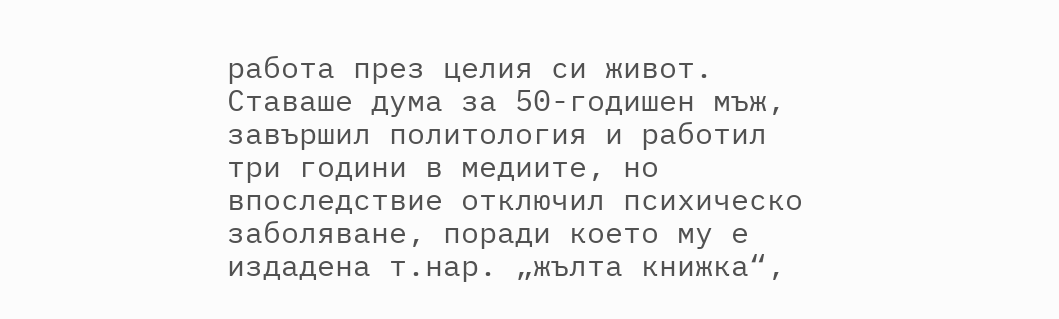работа през целия си живот. Ставаше дума за 50-годишен мъж, завършил политология и работил три години в медиите, но впоследствие отключил психическо заболяване, поради което му е издадена т.нар. „жълта книжка“,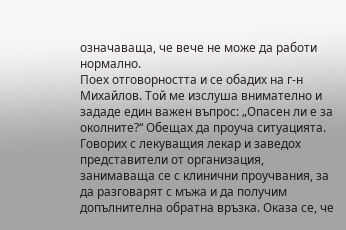означаваща, че вече не може да работи нормално.
Поех отговорността и се обадих на г-н Михайлов. Той ме изслуша внимателно и зададе един важен въпрос: „Опасен ли е за околните?“ Обещах да проуча ситуацията. Говорих с лекуващия лекар и заведох представители от организация, занимаваща се с клинични проучвания, за да разговарят с мъжа и да получим допълнителна обратна връзка. Оказа се, че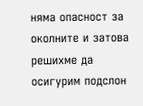няма опасност за околните и затова решихме да осигурим подслон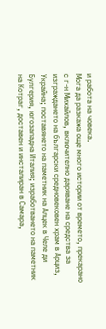и работа на човека.
Мога да разкажа още много истории от времето, прекарано с г-н Михайлов, включително даряване на средства за изграждането на български средновековен храм в Арциз, Украйна; поставянето на паметник на Алцек в Челе ди Булгерия, югозападна Италия; изработването на паметник на Котраг, доставен и инсталиран в Самара,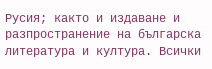Русия; както и издаване и разпространение на българска литература и култура. Всички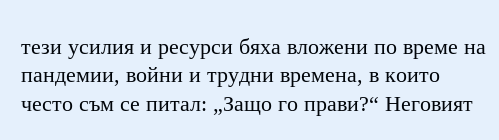тези усилия и ресурси бяха вложени по време на пандемии, войни и трудни времена, в които често съм се питал: „Защо го прави?“ Неговият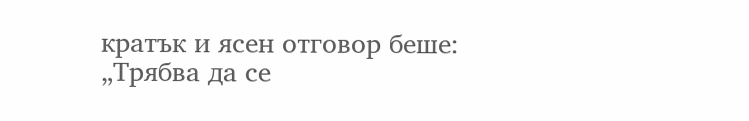кратък и ясен отговор беше: „Трябва да се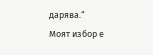дарява.“
Моят избор е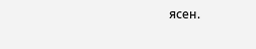ясен.